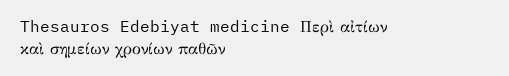Thesauros Edebiyat medicine Περὶ αἰτίων καὶ σημείων χρονίων παθῶν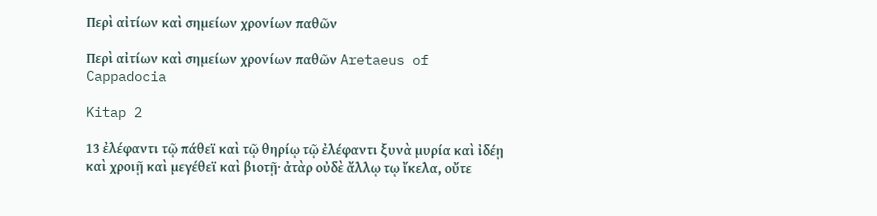Περὶ αἰτίων καὶ σημείων χρονίων παθῶν

Περὶ αἰτίων καὶ σημείων χρονίων παθῶν Aretaeus of Cappadocia

Kitap 2

13 ἐλέφαντι τῷ πάθεϊ καὶ τῷ θηρίῳ τῷ ἐλέφαντι ξυνὰ μυρία καὶ ἰδέῃ καὶ χροιῇ καὶ μεγέθεϊ καὶ βιοτῇ· ἀτὰρ οὐδὲ ἄλλῳ τῳ ἴκελα, οὔτε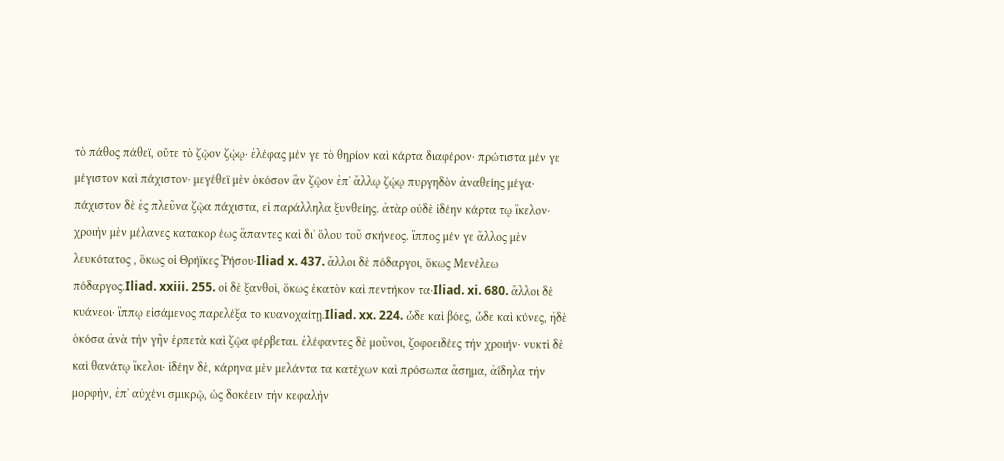τὸ πάθος πάθεϊ, οὔτε τὸ ζῷον ζῴῳ· ἐλέφας μέν γε τὸ θηρίον καὶ κάρτα διαφέρον· πρώτιστα μέν γε μέγιστον καὶ πάχιστον· μεγέθεϊ μὲν ὁκόσον ἂν ζῷον ἐπʼ ἄλλῳ ζῴῳ πυργηδὸν ἀναθείης μέγα· πάχιστον δὲ ἐς πλεῦνα ζῷα πάχιστα, εἰ παράλληλα ξυνθείης. ἀτὰρ οὐδὲ ἰδέην κάρτα τῳ ἴκελον· χροιὴν μὲν μέλανες κατακορ έως ἅπαντες καὶ διʼ ὅλου τοῦ σκήνεος. ἵππος μέν γε ἄλλος μὲν λευκότατος , ὅκως οἱ Θρήϊκες Ῥήσου·Iliad x. 437. ἄλλοι δὲ πόδαργοι, ὅκως Μενέλεω πόδαργος.Iliad. xxiii. 255. οἱ δὲ ξανθοὶ, ὅκως ἑκατὸν καὶ πεντήκον τα·Iliad. xi. 680. ἄλλοι δὲ κυάνεοι· ἵππῳ εἰσάμενος παρελέξα το κυανοχαίτῃ.Iliad. xx. 224. ὧδε καὶ βόες, ὧδε καὶ κύνες, ἠδὲ ὁκόσα ἀνὰ τὴν γῆν ἑρπετὰ καὶ ζῷα φέρβεται. ἐλέφαντες δὲ μοῦνοι, ζοφοειδέες τὴν χροιήν· νυκτὶ δὲ καὶ θανάτῳ ἴκελοι· ἰδέην δὲ, κάρηνα μὲν μελάντα τα κατέχων καὶ πρόσωπα ἄσημα, ἀΐδηλα τὴν μορφὴν, ἐπʼ αὐχένι σμικρῷ, ὡς δοκέειν τὴν κεφαλὴν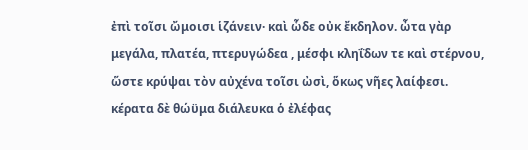ἐπὶ τοῖσι ὤμοισι ἱζάνειν· καὶ ὧδε οὐκ ἔκδηλον. ὦτα γὰρ μεγάλα, πλατέα, πτερυγώδεα , μέσφι κληΐδων τε καὶ στέρνου, ὥστε κρύψαι τὸν αὐχένα τοῖσι ὠσὶ, ὅκως νῆες λαίφεσι. κέρατα δὲ θώϋμα διάλευκα ὁ ἐλέφας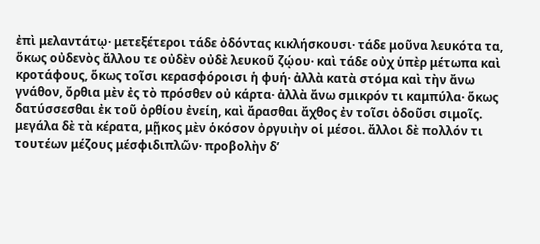ἐπὶ μελαντάτῳ· μετεξέτεροι τάδε ὀδόντας κικλήσκουσι· τάδε μοῦνα λευκότα τα, ὅκως οὐδενὸς ἄλλου τε οὐδὲν οὐδὲ λευκοῦ ζῴου· καὶ τάδε οὐχ ὑπὲρ μέτωπα καὶ κροτάφους, ὅκως τοῖσι κερασφόροισι ἡ φυή· ἀλλὰ κατὰ στόμα καὶ τὴν ἄνω γνάθον, ὄρθια μὲν ἐς τὸ πρόσθεν οὐ κάρτα· ἀλλὰ ἄνω σμικρόν τι καμπύλα· ὅκως δατύσσεσθαι ἐκ τοῦ ὀρθίου ἐνείη, καὶ ἄρασθαι ἄχθος ἐν τοῖσι ὀδοῦσι σιμοῖς. μεγάλα δὲ τὰ κέρατα, μῇκος μὲν ὁκόσον ὀργυιὴν οἱ μέσοι. ἄλλοι δὲ πολλόν τι τουτέων μέζους μέσφιδιπλῶν· προβολὴν δʼ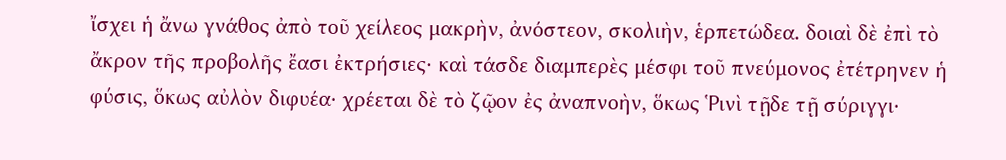ἴσχει ἡ ἄνω γνάθος ἀπὸ τοῦ χείλεος μακρὴν, ἀνόστεον, σκολιὴν, ἑρπετώδεα. δοιαὶ δὲ ἐπὶ τὸ ἄκρον τῆς προβολῆς ἔασι ἐκτρήσιες· καὶ τάσδε διαμπερὲς μέσφι τοῦ πνεύμονος ἐτέτρηνεν ἡ φύσις, ὅκως αὐλὸν διφυέα· χρέεται δὲ τὸ ζῷον ἐς ἀναπνοὴν, ὅκως Ῥινὶ τῇδε τῇ σύριγγι·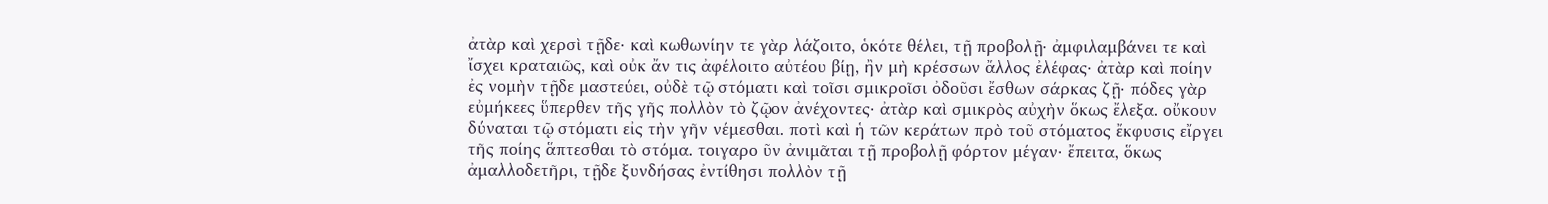ἀτὰρ καὶ χερσὶ τῇδε· καὶ κωθωνίην τε γὰρ λάζοιτο, ὁκότε θέλει, τῇ προβολῇ· ἀμφιλαμβάνει τε καὶ ἴσχει κραταιῶς, καὶ οὐκ ἄν τις ἀφέλοιτο αὐτέου βίῃ, ἢν μὴ κρέσσων ἄλλος ἐλέφας· ἀτὰρ καὶ ποίην ἐς νομὴν τῇδε μαστεύει, οὐδὲ τῷ στόματι καὶ τοῖσι σμικροῖσι ὀδοῦσι ἔσθων σάρκας ζῇ· πόδες γὰρ εὐμήκεες ὕπερθεν τῆς γῆς πολλὸν τὸ ζῷον ἀνέχοντες· ἀτὰρ καὶ σμικρὸς αὐχὴν ὅκως ἔλεξα. οὔκουν δύναται τῷ στόματι εἰς τὴν γῆν νέμεσθαι. ποτὶ καὶ ἡ τῶν κεράτων πρὸ τοῦ στόματος ἔκφυσις εἴργει τῆς ποίης ἅπτεσθαι τὸ στόμα. τοιγαρο ῦν ἀνιμᾶται τῇ προβολῇ φόρτον μέγαν· ἔπειτα, ὅκως ἀμαλλοδετῆρι, τῇδε ξυνδήσας ἐντίθησι πολλὸν τῇ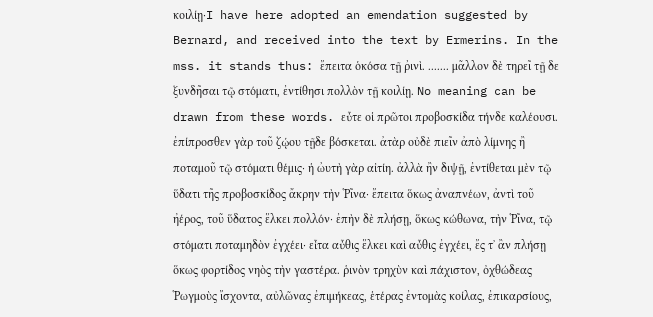κοιλίῃ·I have here adopted an emendation suggested by Bernard, and received into the text by Ermerins. In the mss. it stands thus: ἔπειτα ὁκόσα τῇ ῤινὶ. ....... μᾶλλον δὲ τηρεῖ τῇ δε ξυνδῆσαι τῷ στόματι, ἐντίθησι πολλὸν τῇ κοιλίῃ. No meaning can be drawn from these words. εὖτε οἱ πρῶτοι προβοσκίδα τήνδε καλέουσι. ἐπίπροσθεν γὰρ τοῦ ζῴου τῇδε βόσκεται. ἀτὰρ οὐδὲ πιεῖν ἀπὸ λίμνης ἢ ποταμοῦ τῷ στόματι θέμις· ἡ ὠυτὴ γὰρ αἰτίη. ἀλλὰ ἢν διψῇ, ἐντίθεται μὲν τῷ ὕδατι τῆς προβοσκίδος ἄκρην τὴν Ῥῖνα· ἔπειτα ὅκως ἀναπνέων, ἀντὶ τοῦ ἠέρος, τοῦ ὕδατος ἕλκει πολλόν· ἐπὴν δὲ πλήσῃ, ὅκως κώθωνα, τὴν Ῥῖνα, τῷ στόματι ποταμηδὸν ἐγχέει· εἶτα αὖθις ἕλκει καὶ αὖθις ἐγχέει, ἔς τʼ ἂν πλήσῃ ὅκως φορτίδος νηὸς τὴν γαστέρα. ῥινὸν τρηχὺν καὶ πάχιστον, ὀχθώδεας Ῥωγμοὺς ἴσχοντα, αὐλῶνας ἐπιμήκεας, ἑτέρας ἐντομὰς κοίλας, ἐπικαρσίους,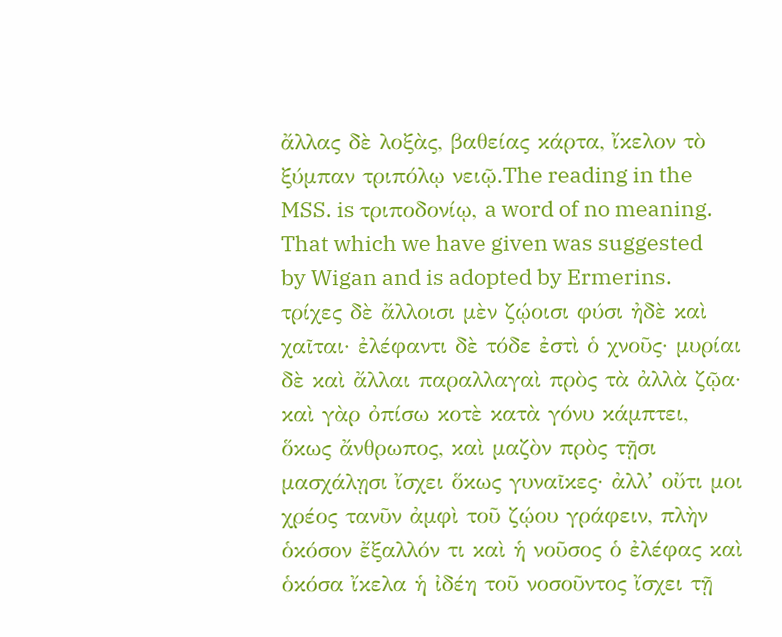ἄλλας δὲ λοξὰς, βαθείας κάρτα, ἴκελον τὸ ξύμπαν τριπόλῳ νειῷ.The reading in the MSS. is τριποδονίῳ, a word of no meaning. That which we have given was suggested by Wigan and is adopted by Ermerins. τρίχες δὲ ἄλλοισι μὲν ζῴοισι φύσι ἠδὲ καὶ χαῖται· ἐλέφαντι δὲ τόδε ἐστὶ ὁ χνοῦς· μυρίαι δὲ καὶ ἄλλαι παραλλαγαὶ πρὸς τὰ ἀλλὰ ζῷα· καὶ γὰρ ὀπίσω κοτὲ κατὰ γόνυ κάμπτει, ὅκως ἄνθρωπος, καὶ μαζὸν πρὸς τῇσι μασχάλῃσι ἴσχει ὅκως γυναῖκες· ἀλλʼ οὔτι μοι χρέος τανῦν ἀμφὶ τοῦ ζῴου γράφειν, πλὴν ὁκόσον ἔξαλλόν τι καὶ ἡ νοῦσος ὁ ἐλέφας καὶ ὁκόσα ἴκελα ἡ ἰδέη τοῦ νοσοῦντος ἴσχει τῇ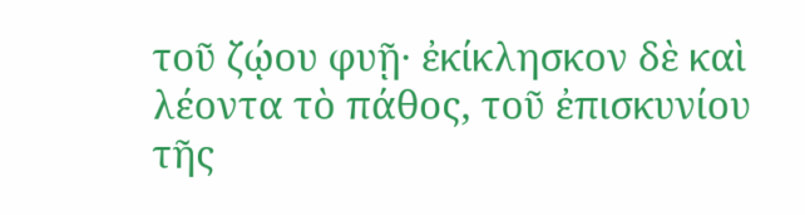τοῦ ζῴου φυῇ· ἐκίκλησκον δὲ καὶ λέοντα τὸ πάθος, τοῦ ἐπισκυνίου τῆς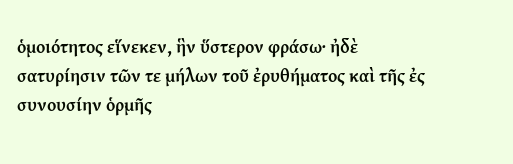ὁμοιότητος εἵνεκεν, ἣν ὕστερον φράσω· ἠδὲ σατυρίησιν τῶν τε μήλων τοῦ ἐρυθήματος καὶ τῆς ἐς συνουσίην ὁρμῆς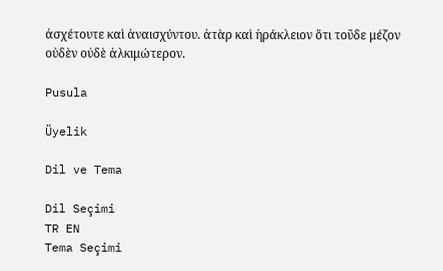ἀσχέτουτε καὶ ἀναισχύντου. ἀτὰρ καὶ ἡράκλειον ὅτι τοῦδε μέζον οὐδὲν οὐδὲ ἀλκιμώτερον.

Pusula

Üyelik

Dil ve Tema

Dil Seçimi
TR EN
Tema Seçimi